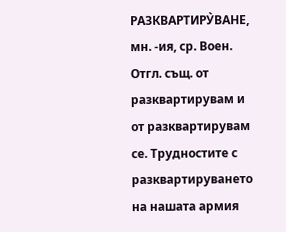РАЗКВАРТИРУ̀ВАНЕ, мн. -ия, ср. Воен. Отгл. същ. от разквартирувам и от разквартирувам се. Трудностите с разквартируването на нашата армия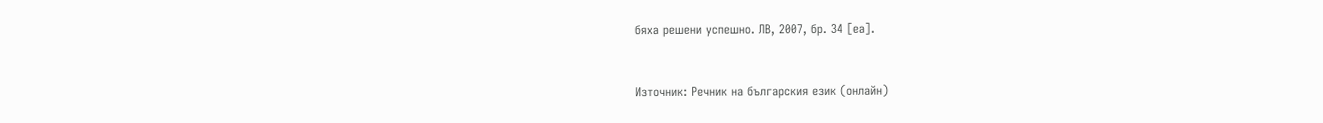бяха решени успешно. ЛВ, 2007, бр. 34 [еа].


Източник: Речник на българския език (онлайн)